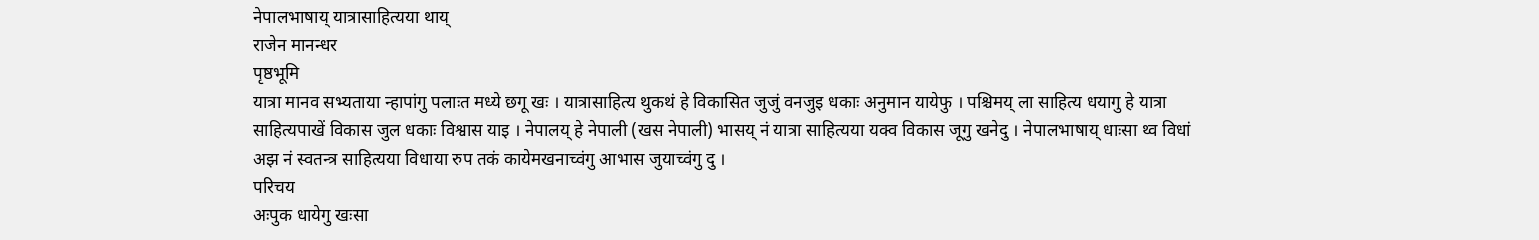नेपालभाषाय् यात्रासाहित्यया थाय्
राजेन मानन्धर
पृष्ठभूमि
यात्रा मानव सभ्यताया न्हापांगु पलाःत मध्ये छगू खः । यात्रासाहित्य थुकथं हे विकासित जुजुं वनजुइ धकाः अनुमान यायेफु । पश्चिमय् ला साहित्य धयागु हे यात्रा साहित्यपाखें विकास जुल धकाः विश्वास याइ । नेपालय् हे नेपाली (खस नेपाली) भासय् नं यात्रा साहित्यया यक्व विकास जूगु खनेदु । नेपालभाषाय् धाःसा थ्व विधां अझ नं स्वतन्त्र साहित्यया विधाया रुप तकं कायेमखनाच्वंगु आभास जुयाच्वंगु दु ।
परिचय
अःपुक धायेगु खःसा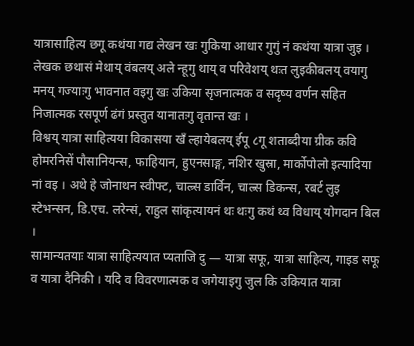यात्रासाहित्य छगू कथंया गद्य लेखन खः गुकिया आधार गुगुं नं कथंया यात्रा जुइ । लेखक छथासं मेथाय् वंबलय् अले न्हूगु थाय् व परिवेशय् थःत लुइकीबलय् वयागु मनय् गज्याःगु भावनात वइगु खः उकिया सृजनात्मक व सदृष्य वर्णन सहित निजात्मक रसपूर्ण ढंगं प्रस्तुत यानातःगु वृतान्त खः ।
विश्वय् यात्रा साहित्यया विकासया खँ ल्हायेबलय् ईपू ८गू शताब्दीया ग्रीक कवि होमरनिसें पौसानियन्स, फाहियान, हुएनसाङ्ग, नशिर खुस्रा, मार्कोपोलो इत्यादिया नां वइ । अथे हे जोनाथन स्वीफ्ट, चाल्र्स डार्विन, चाल्र्स डिकन्स, रबर्ट लुइ स्टेभन्सन, डि.एच. लरेन्सं, राहुल सांकृत्यायनं थः थःगु कथं थ्व विधाय् योगदान बिल ।
सामान्यतयाः यात्रा साहित्ययात प्यताजि दु — यात्रा सफू, यात्रा साहित्य, गाइड सफू व यात्रा दैनिकी । यदि व विवरणात्मक व जगेयाइगु जुल कि उकियात यात्रा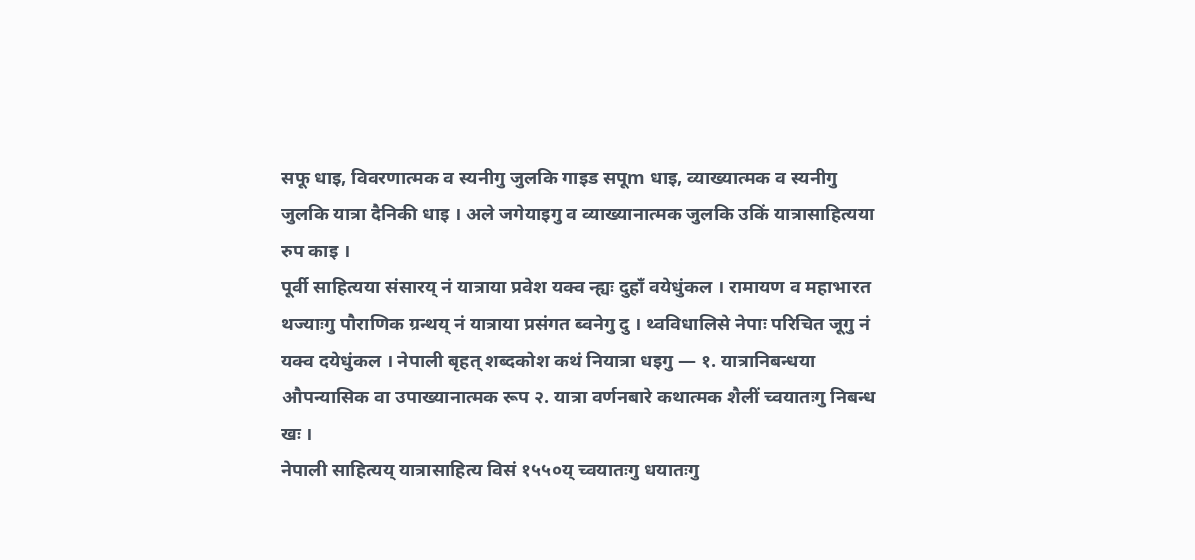सफू धाइ, विवरणात्मक व स्यनीगु जुलकि गाइड सपूm धाइ, व्याख्यात्मक व स्यनीगु जुलकि यात्रा दैनिकी धाइ । अले जगेयाइगु व व्याख्यानात्मक जुलकि उकिं यात्रासाहित्यया रुप काइ ।
पूर्वी साहित्यया संसारय् नं यात्राया प्रवेश यक्व न्ह्यः दुहाँ वयेधुंकल । रामायण व महाभारत थज्याःगु पौराणिक ग्रन्थय् नं यात्राया प्रसंगत ब्वनेगु दु । थ्वविधालिसे नेपाः परिचित जूगु नं यक्व दयेधुंकल । नेपाली बृहत् शब्दकोश कथं नियात्रा धइगु — १. यात्रानिबन्धया औपन्यासिक वा उपाख्यानात्मक रूप २. यात्रा वर्णनबारे कथात्मक शैलीं च्वयातःगु निबन्ध खः ।
नेपाली साहित्यय् यात्रासाहित्य विसं १५५०य् च्वयातःगु धयातःगु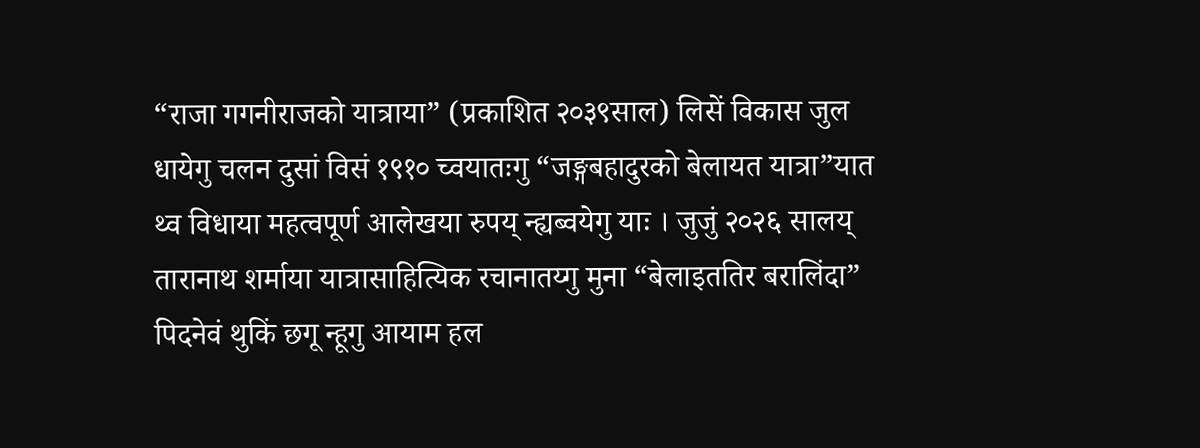“राजा गगनीराजको यात्राया” (प्रकाशित २०३९साल) लिसें विकास जुल धायेगु चलन दुसां विसं १९१० च्वयातःगु “जङ्गबहादुरको बेलायत यात्रा”यात थ्व विधाया महत्वपूर्ण आलेखया रुपय् न्ह्यब्वयेगु याः । जुजुं २०२६ सालय् तारानाथ शर्माया यात्रासाहित्यिक रचानातय्गु मुना “बेलाइततिर बरालिंदा” पिदनेवं थुकिं छगू न्हूगु आयाम हल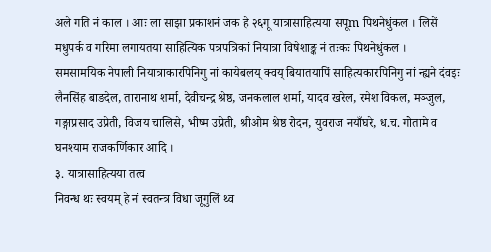अले गति नं काल । आः ला साझा प्रकाशनं जक हे २६गू यात्रासाहित्यया सपूm पिथनेधुंकल । लिसें मधुपर्क व गरिमा लगायतया साहित्यिक पत्रपत्रिकां नियात्रा विषेशाङ्क नं तःकः पिथनेधुंकल ।
समसामयिक नेपाली नियात्राकारपिनिगु नां कायेबलय् क्वय् बियातयापिं साहित्यकारपिनिगु नां न्ह्यने दंवइः लैनसिंह बाङदेल, तारानाथ शर्मा, देवीचन्द्र श्रेष्ठ, जनकलाल शर्मा, यादव खरेल, रमेश विकल, मञ्जुल, गङ्गाप्रसाद उप्रेती, विजय चालिसे, भीष्म उप्रेती, श्रीओम श्रेष्ठ रोदन, युवराज नयाँघरे, ध.च. गोतामे व घनश्याम राजकर्णिकार आदि ।
३. यात्रासाहित्यया तत्व
निवन्ध थः स्वयम् हे नं स्वतन्त्र विधा जूगुलिं थ्व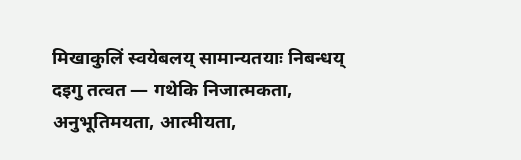मिखाकुलिं स्वयेबलय् सामान्यतयाः निबन्धय् दइगु तत्वत — गथेकि निजात्मकता, अनुभूतिमयता, आत्मीयता,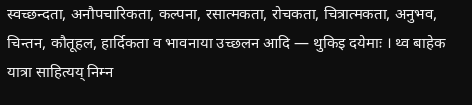स्वच्छन्दता, अनौपचारिकता, कल्पना, रसात्मकता, रोचकता, चित्रात्मकता, अनुभव, चिन्तन, कौतूहल, हार्दिकता व भावनाया उच्छलन आदि — थुकिइ दयेमाः । थ्व बाहेक यात्रा साहित्यय् निम्न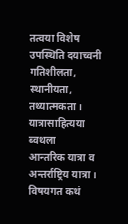तत्वया विशेष उपस्थिति दयाच्वनी गतिशीलता, स्थानीयता, तथ्यात्मकता ।
यात्रासाहित्यया ब्वथला
आन्तरिक यात्रा व अन्तर्राष्ट्रिय यात्रा । विषयगत कथं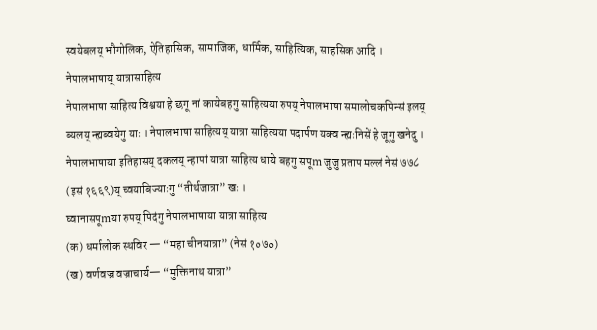स्वयेबलय् भौगोलिक, ऐतिहासिक, सामाजिक, धार्मिक, साहित्यिक, साहसिक आदि ।
नेपालभाषाय् यात्रासाहित्य
नेपालभाषा साहित्य विश्वया हे छगू नां कायेबहगु साहित्यया रुपय् नेपालभाषा समालोचकपिन्सं इलय् ब्यलय् न्ह्यब्वयेगु याः । नेपालभाषा साहित्यय् यात्रा साहित्यया पदार्पण यक्व न्ह्यःनिसें हे जूगु खनेदु ।
नेपालभाषाया इतिहासय् दकलय् न्हापां यात्रा साहित्य धाये बहगु सपूm जुजु प्रताप मल्लं नेसं ७७८ (इसं १६६९)य् च्वयाबिज्याःगु “तीर्थजात्रा” खः ।
घ्वानासपूmया रुपय् पिदंगु नेपालभाषाया यात्रा साहित्य
(क) धर्मालोक स्थविर — “महा चीनयात्रा” (नेसं १०७०)
(ख) वर्णवज्र वज्राचार्य— “मुक्तिनाथ यात्रा”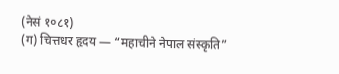(नेसं १०८१)
(ग) चित्तधर हृदय — “महाचीने नेपाल संस्कृति”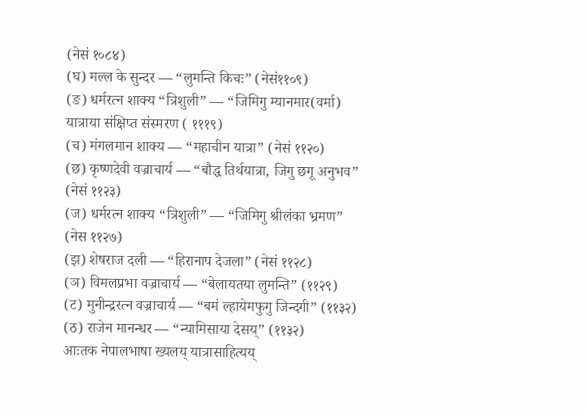(नेसं १०८४)
(घ) मल्ल के सुन्दर — “लुमन्ति किचः” (नेसं११०९)
(ङ) धर्मरत्न शाक्य “त्रिशुली” — “जिमिगु म्यानमार(वर्मा) यात्राया संक्षिप्त संस्मरण ( १११९)
(च) मंगलमान शाक्य — “महाचीन यात्रा” (नेसं ११२०)
(छ) कृष्णदेवी वज्राचार्य — “बौद्ध तिर्थयात्रा, जिगु छगू अनुभव” (नेसं ११२३)
(ज) धर्मरत्न शाक्य “त्रिशुली” — “जिमिगु श्रीलंका भ्रमण” (नेस ११२७)
(झ) शेषराज दली — “हिरानाप देजला” (नेसं ११२८)
(ञ) विमलप्रभा वज्राचार्य — “बेलायतया लुमन्ति” (११२९)
(ट) मुनीन्द्ररत्न वज्राचार्य — “बमं ल्हायेमफुगु जिन्दगी” (११३२)
(ठ) राजेन मानन्धर — “न्यामिसाया देसय्” (११३२)
आःतक नेपालभाषा ख्यलय् यात्रासाहित्यय्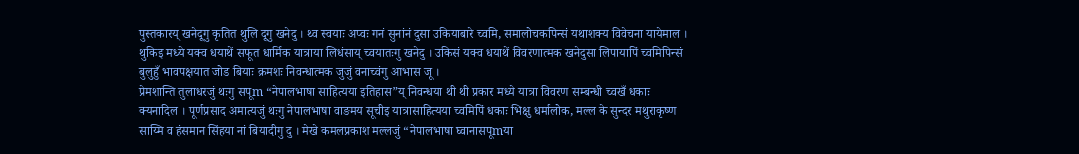पुस्तकारय् खनेदूगु कृतित थुलि दूगु खनेदु । थ्व स्वयाः अप्वः गनं सुनांनं दुसा उकियाबारे च्वमि, समालोचकपिन्सं यथाशक्य विवेचना यायेमाल ।
थुकिइ मध्ये यक्व धयाथें सफूत धार्मिक यात्राया लिधंसाय् च्वयातःगु खनेदु । उकिसं यक्व धयाथें विवरणात्मक खनेदुसा लिपायापिं च्वमिपिन्सं बुलुहुँ भावपक्षयात जोड बियाः क्रमशः निवन्धात्मक जुजुं वनाच्वंगु आभास जू ।
प्रेमशान्ति तुलाधरजुं थःगु सपूm “नेपालभाषा साहित्यया इतिहास”य् निवन्धया थी थी प्रकार मध्ये यात्रा विवरण सम्बन्धी च्वखँ धकाः क्यनादिल । पूर्णप्रसाद अमात्यजुं थःगु नेपालभाषा वाङमय सूचीइ यात्रासाहित्यया च्वमिपिं धकाः भिक्षु धर्मालोक, मल्ल के सुन्दर मथुराकृष्ण साय्मि व हंसमान सिंहया नां बियादीगु दु । मेखे कमलप्रकाश मल्लजुं “नेपालभाषा घ्वानासपूmया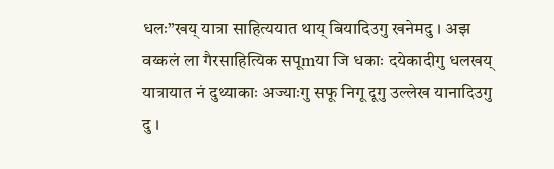धलः”खय् यात्रा साहित्ययात थाय् बियादिउगु खनेमदु । अझ वय्कलं ला गैरसाहित्यिक सपूmया जि धकाः दयेकादीगु धलखय् यात्रायात नं दुथ्याकाः अज्याःगु सफू निगू दूगु उल्लेख यानादिउगु दु ।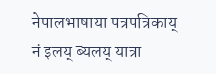नेपालभाषाया पत्रपत्रिकाय् नं इलय् ब्यलय् यात्रा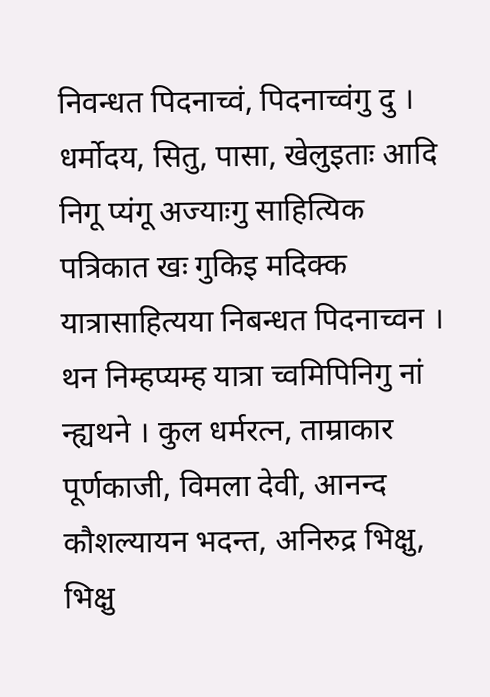निवन्धत पिदनाच्वं, पिदनाच्वंगु दु । धर्मोदय, सितु, पासा, खेलुइताः आदि निगू प्यंगू अज्याःगु साहित्यिक पत्रिकात खः गुकिइ मदिक्क यात्रासाहित्यया निबन्धत पिदनाच्वन । थन निम्हप्यम्ह यात्रा च्वमिपिनिगु नां न्ह्यथने । कुल धर्मरत्न, ताम्राकार पूर्णकाजी, विमला देवी, आनन्द कौशल्यायन भदन्त, अनिरुद्र भिक्षु, भिक्षु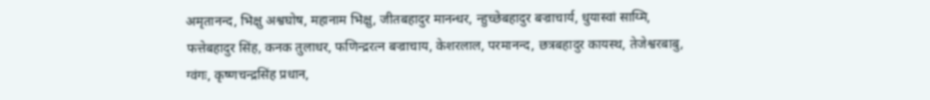अमृतानन्द, भिक्षु अश्वघोष, महानाम भिक्षु, जीतबहादुर मानन्धर, न्हुच्छेबहादुर बज्राचार्य, धुयास्वां साय्मि, फत्तेबहादुर सिंह, कनक तुलाधर, फणिन्द्ररत्न बज्राचाय, केशरलाल, परमानन्द, छत्रबहादुर कायस्थ, तेजेश्वरबाबु, ग्वंगः, कृष्णचन्द्रसिंह प्रधान,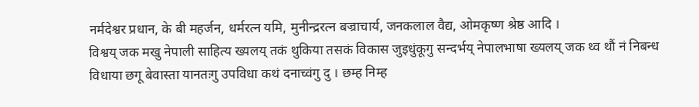नर्मदेश्वर प्रधान, के बी महर्जन, धर्मरत्न यमि, मुनीन्द्ररत्न बज्राचार्य, जनकलाल वैद्य, ओमकृष्ण श्रेष्ठ आदि ।
विश्वय् जक मखु नेपाली साहित्य ख्यलय् तकं थुकिया तसकं विकास जुइधुंकूगु सन्दर्भय् नेपालभाषा ख्यलय् जक थ्व थौं नं निबन्ध विधाया छगू बेवास्ता यानतःगु उपविधा कथं दनाच्वंगु दु । छम्ह निम्ह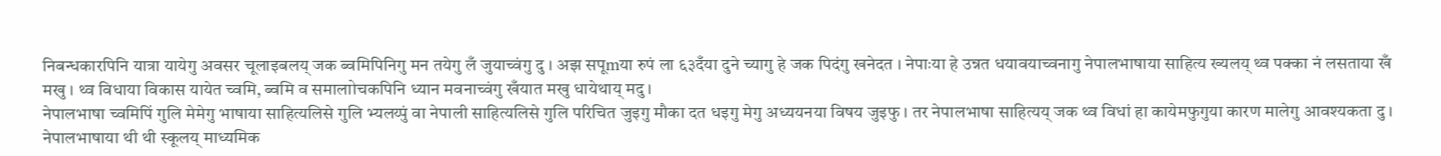निबन्धकारपिनि यात्रा यायेगु अवसर चूलाइबलय् जक ब्वमिपिनिगु मन तयेगु लँ जुयाच्वंगु दु । अझ सपूmया रुपं ला ६३दँया दुने च्यागु हे जक पिदंगु खनेदत । नेपाःया हे उन्नत धयावयाच्वनागु नेपालभाषाया साहित्य ख्यलय् थ्व पक्का नं लसताया खँ मखु । थ्व विधाया विकास यायेत च्वमि, ब्वमि व समालाोचकपिनि ध्यान मवनाच्वंगु खँयात मखु धायेथाय् मदु ।
नेपालभाषा च्वमिपिं गुलि मेमेगु भाषाया साहित्यलिसे गुलि भ्यलय्पुं वा नेपाली साहित्यलिसे गुलि परिचित जुइगु मौका दत धइगु मेगु अध्ययनया विषय जुइफु । तर नेपालभाषा साहित्यय् जक थ्व विधां हा कायेमफुगुया कारण मालेगु आवश्यकता दु ।
नेपालभाषाया थी थी स्कूलय् माध्यमिक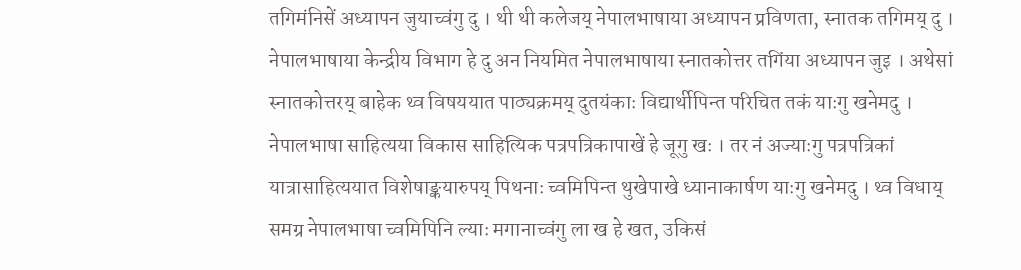तगिमंनिसें अध्यापन जुयाच्वंगु दु । थी थी कलेजय् नेपालभाषाया अध्यापन प्रविणता, स्नातक तगिमय् दु । नेपालभाषाया केन्द्रीय विभाग हे दु अन नियमित नेपालभाषाया स्नातकोत्तर तगिंया अध्यापन जुइ । अथेसां स्नातकोत्तरय् बाहेक थ्व विषययात पाठ्यक्रमय् दुतयंकाः विद्यार्थीपिन्त परिचित तकं याःगु खनेमदु ।
नेपालभाषा साहित्यया विकास साहित्यिक पत्रपत्रिकापाखें हे जूगु खः । तर नं अज्याःगु पत्रपत्रिकां यात्रासाहित्ययात विशेषाङ्कयारुपय् पिथनाः च्वमिपिन्त थुखेपाखे ध्यानाकार्षण याःगु खनेमदु । थ्व विधाय् समग्र नेपालभाषा च्वमिपिनि ल्याः मगानाच्वंगु ला ख हे खत, उकिसं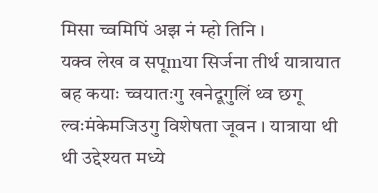मिसा च्वमिपिं अझ नं म्हो तिनि ।
यक्व लेख व सपूmया सिर्जना तीर्थ यात्रायात बह कयाः च्वयातःगु खनेदूगुलिं थ्व छगू ल्वःमंकेमजिउगु विशेषता जूवन । यात्राया थी थी उद्देश्यत मध्ये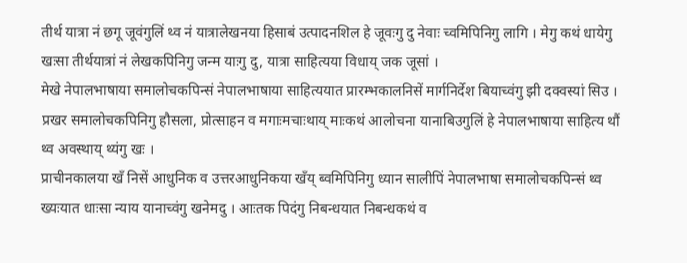तीर्थ यात्रा नं छगू जूवंगुलिं थ्व नं यात्रालेखनया हिसाबं उत्पादनशिल हे जूवःगु दु नेवाः च्वमिपिनिगु लागि । मेगु कथं धायेगु खःसा तीर्थयात्रां नं लेखकपिनिगु जन्म याःगु दु, यात्रा साहित्यया विधाय् जक जूसां ।
मेखे नेपालभाषाया समालोचकपिन्सं नेपालभाषाया साहित्ययात प्रारम्भकालनिसें मार्गनिर्देश बियाच्वंगु झी दक्वस्यां सिउ । प्रखर समालोचकपिनिगु हौसला, प्रोत्साहन व मगाःमचाःथाय् माःकथं आलोचना यानाबिउगुलिं हे नेपालभाषाया साहित्य थौं थ्व अवस्थाय् थ्यंगु खः ।
प्राचीनकालया खँ निसें आधुनिक व उत्तरआधुनिकया खँय् ब्वमिपिनिगु ध्यान सालीपिं नेपालभाषा समालोचकपिन्सं थ्व ख्यःयात धाःसा न्याय यानाच्वंगु खनेमदु । आःतक पिदंगु निबन्धयात निबन्धकथं व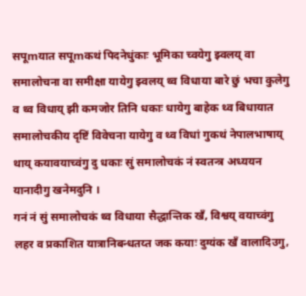सपूmयात सपूmकथं पिदनेधुंकाः भूमिका च्वयेगु झ्वलय् वा समालोचना वा समीक्षा यायेगु झ्वलय् थ्व विधाया बारे छुं भचा कुलेगु व थ्व विधाय् झी कमजोर तिनि धकाः धायेगु बाहेक थ्व बिधायात समालोचकीय दृष्टिं विवेचना यायेगु व थ्व विधां गुकथं नेपालभाषाय् थाय् कयावयाच्वंगु दु धकाः सुं समालोचकं नं स्वतन्त्र अध्ययन यानादीगु खनेमदुनि ।
गनं नं सुं समालोचकं थ्व विधाया सैद्धान्तिक खँ, विश्वय् वयाच्वंगु लहर व प्रकाशित यात्रानिबन्धतय्त जक कयाः दुग्यंक खँ वालादिउगु,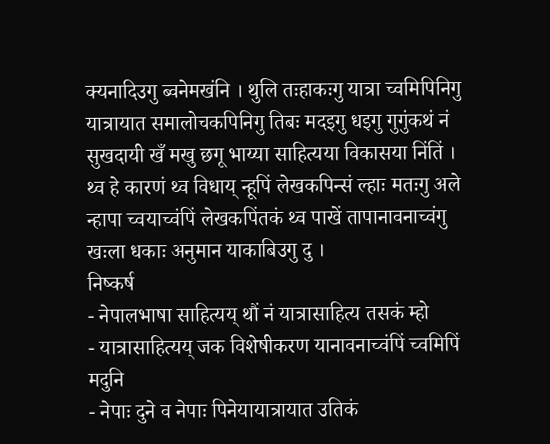क्यनादिउगु ब्वनेमखंनि । थुलि तःहाकःगु यात्रा च्वमिपिनिगु यात्रायात समालोचकपिनिगु तिबः मदइगु धइगु गुगुंकथं नं सुखदायी खँ मखु छगू भाय्या साहित्यया विकासया निंतिं । थ्व हे कारणं थ्व विधाय् न्हूपिं लेखकपिन्सं ल्हाः मतःगु अले न्हापा च्वयाच्वंपिं लेखकपिंतकं थ्व पाखें तापानावनाच्वंगु खःला धकाः अनुमान याकाबिउगु दु ।
निष्कर्ष
- नेपालभाषा साहित्यय् थौं नं यात्रासाहित्य तसकं म्हो
- यात्रासाहित्यय् जक विशेषीकरण यानावनाच्वंपिं च्वमिपिं मदुनि
- नेपाः दुने व नेपाः पिनेयायात्रायात उतिकं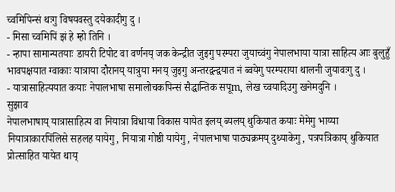च्वमिपिन्सं थःगु विषयवस्तु दयेकादीगु दु ।
- मिसा च्वमिपिं झं हे म्हो तिनि ।
- न्हापा सामान्यतयाः डायरी टिपोट वा वर्णनय् जक केन्द्रीत जुइगु परम्परा जुयाच्वंगु नेपालभाया यात्रा साहित्य आः बुलुहुँ भावपक्षयात ग्वाकाः यात्राया दौरानय् यात्रुया मनय् जुइगु अन्तरद्वन्द्वयात नं ब्वयेगु परम्पराया थालनी जुयावःगु दु ।
- यात्रासाहित्ययात कयाः नेपालभाषा समालोचकपिन्सं सैद्धान्तिक सपूm, लेख च्वयादिउगु खनेमदुनि ।
सुझाव
नेपालभाषाय् यात्रासाहित्य वा नियात्रा विधाया विकास यायेत इलय् ब्यलय् थुकियात कयाः मेमेगु भाय्या नियात्राकारपिंलिसे सहलह यायेगु, नियात्रा गोष्ठी यायेगु, नेपालभाषा पाठ्यक्रमय् दुथ्याकेगु, पत्रपत्रिकाय् थुकियात प्रोत्साहित यायेत थाय्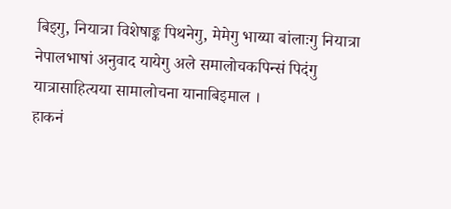बिइगु, नियात्रा विशेषाङ्क पिथनेगु, मेमेगु भाय्या बांलाःगु नियात्रा नेपालभाषां अनुवाद यायेगु अले समालोचकपिन्सं पिदंगु यात्रासाहित्यया सामालोचना यानाबिइमाल ।
हाकनं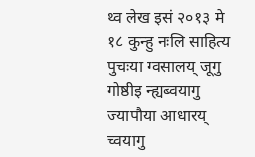थ्व लेख इसं २०१३ मे १८ कुन्हु नःलि साहित्य पुचःया ग्वसालय् जूगु गोष्ठीइ न्ह्यब्वयागु ज्यापौया आधारय् च्वयागु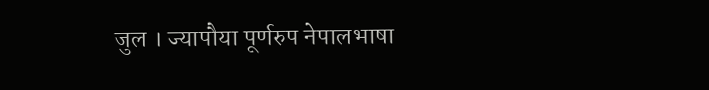जुल । ज्यापौया पूर्णरुप नेपालभाषा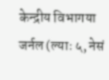केन्द्रीय विभागया जर्नल (ल्याः ५, नेसं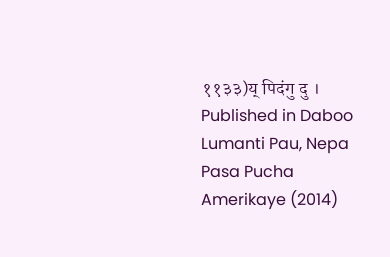११३३)य् पिदंगु दु ।
Published in Daboo Lumanti Pau, Nepa Pasa Pucha Amerikaye (2014)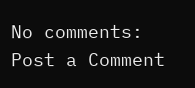No comments:
Post a Comment